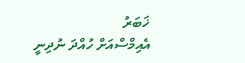ޚަބަރު
އެއިމްސްއަށް ހުއްދަ ނުދިނީ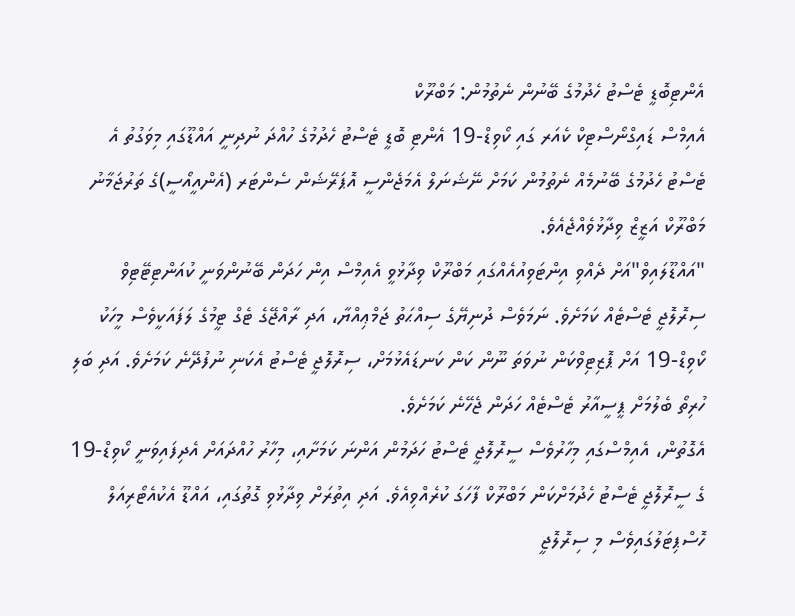އެންޓިބޮޑީ ޓެސްޓު ހެދުމުގެ ބޭނުން ނެތުމުން: މަބްރޫކް
އެއިމްސް ޑައިގްނޯސްޓިކް ކެއަރ ގައި ކޯވިޑް-19 އެންޓި ބޮޑީ ޓެސްޓު ހެދުމުގެ ހުއްދަ ނުދިނީ އައްޑޫގައި މިވަގުތު އެ ޓެސްޓު ހެދުމުގެ ބޭނުމެއް ނެތުމުން ކަމަށް ނޭޝަނަލް އެމަޖެންސީ އޮޕަރޭޝަން ސެންޓަރ (އެންއީއޯސީ)ގެ ތަރުޖަމާނު މަބްރޫކް އަޒީޒް ވިދާޅުވެއްޖެއެވެ.
"އައްޑޫލައިވް"އަށް ދެއްވި އިންޓަވިއުއެއްގައި މަބްރޫކް ވިދާޅުވީ އެއިމްސް އިން ހަދަން ބޭނުންވަނީ ކުއަންޓިޓޭޓިވް ސިރޮލޮޖީ ޓެސްޓެއް ކަމަށެވެ. ނަމަވެސް ދުނިޔޭގެ ސިއްޙަތު ޖަމްޢިއްޔާ، އަދި ރާއްޖޭގެ ޓެގް ޓީމުގެ ލަފައަކީވެސް މީހަކު ކޯވިޑް-19 އަށް ޕޮޒިޓިވްކަން ނުވަތަ ނޫން ކަން ކަނޑައެޅުމަށް، ސިރޮލޮޖީ ޓެސްޓު އެކަނި ނުފުދޭނެ ކަމަށެވެ. އަދި ބަލި ހުރިތޯ ބެލުމަށް ޕީސީއާރު ޓެސްޓެއް ހަދަން ޖެހޭނެ ކަމަށެވެ.
އެގޮތުން، އެއިމްސްގައި މިހާރުވެސް ސީރޮލޮޖީ ޓެސްޓު ހަދަމުން އަންނަ ކަމަށާއި، މިހާރު ހުއްދައަށް އެދިފައިވަނީ ކޯވިޑް-19 ގެ ސީރޮލޮޖީ ޓެސްޓު ހެދުމަށްކަން މަބްރޫކް ފާހަގަ ކުރެއްވިއެވެ. އަދި އިތުރަށް ވިދާޅުވި ގޮތުގައި، އައްޑޫ އެކުއެޓޯރިއަލް ހޮސްޕިޓަލުގައިވެސް މި ސިރޮލޮޖީ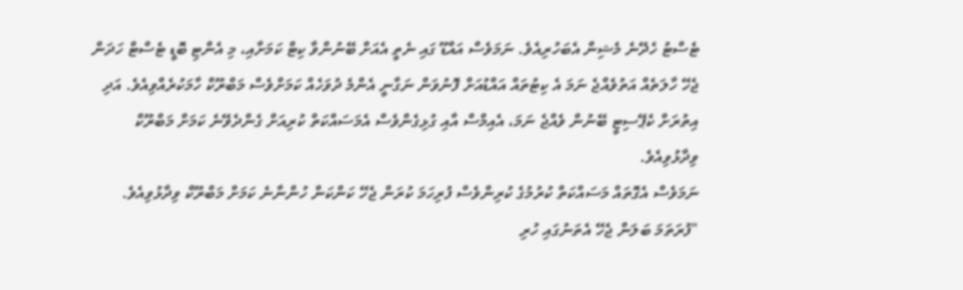ޓެސްޓު ހެދޭނެ މެޝިން އެބަހުރިއެވެ. ނަމަވެސް އައްޑޫ ގައި ނެތީ އެއަށް ބޭނުންވާ ކިޓް ކަމަށާއި، މި އެންޓި ބޮޑީ ޓެސްޓް ހަދަން ޖެހޭ ހާލަތެއް އަތުވެއްޖެ ނަމަ އެ ކިޓުތައް އައްޑުއަށް ފޮނުވަން ނަގާނީ އެންމެ ދުވަހެއް ކަމަށްވެސް މަބްރޫކް ހާމަކުރެއްވިއެވެ. އަދި އިތުރަށް ކެޕޭސިޓީ ބޭނުން ވެއްޖެ ނަމަ، އެއިމްސް އާއި ގުޅިގެންވެސް އެމަސައްކަތް ކުރިއަށް ގެންދެވޭނެ ކަމަށް މަބްރޫކް ވިދާޅުވިއެވެ.
ނަމަވެސް އެގޮތައް މަސައްކަތް ކުރުމުގެ ކުރިންވެސް ފުރިހަމަ ކުރަން ޖެހޭ ކަންކަން ހުންނާނެ ކަމަށް މަބްރޫކް ވިދާޅުވިއެވެ.
"ފުރަތަމަ ބަލަން ޖެހޭ އެތަނުގައި ހުރި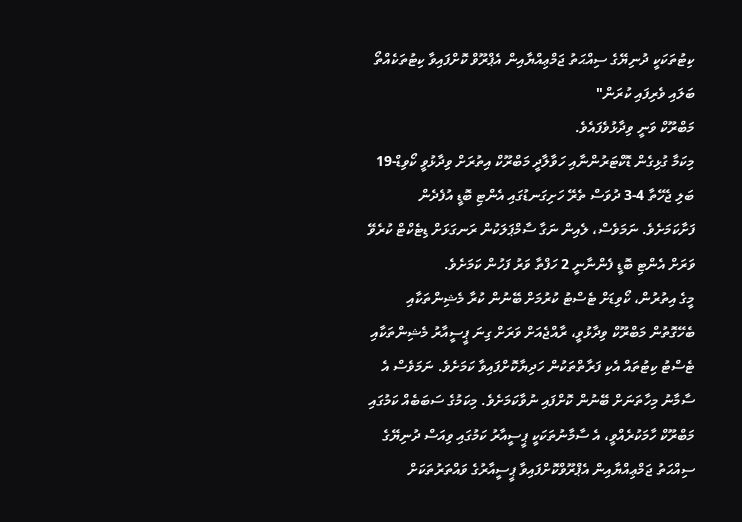ކިޓުތަކަކީ ދުނިޔޭގެ ސިއްޙަތު ޖަމްޢިއްޔާއިން އެޕްރޫވް ކޮށްފައިވާ ކިޓުތަކެއްތޯ ބަލައި ވެރިފައި ކުރަން"
މަބްރޫކް ވަނީ ވިދާޅުވެފައެވެ.
މިކަމާ ގުޅިގެން ޑޮކްޓަރުންނާއި ހަވާލާދީ މަބްރޫކް އިތުރަށް ވިދާޅުވީ ކޯވިޑް-19 ބަލި ޖެހޭތާ 4-3 ދުވަސް ތެރޭ ހަށިގަނޑުގައި އެންޓި ބޮޑީ އުފެދެން ފަށާކަމަށެވެ. ނަމަވެސް، ލެއިން ނަގާ ސާމްޕަލަކުން ރަނގަޅަށް ޑިޓެކްޓް ކުރެވޭ ވަރަށް އެންޓި ބޮޑީ ފެންނާނީ 2 ހަފްތާ ވަރު ފަހުން ކަމަށެވެ.
މީގެ އިތުރުން، ކޯވިޑަށް ޓެސްޓު ކުރުމަށް ބޭނުން ކުރާ މެޝިންތަކާއި ބެހޭގޮތުން މަބްރޫކް ވިދާޅުވީ، ރާއްޖެއަށް ވަރަށް ގިނަ ޕީސީއާރު މެޝިންތަކާއި ޓެސްޓު ކިޓުތައް އެކި ފަރާތްތަކުން ހަދިޔާކޮށްފައިވާ ކަމަށެވެ. ނަމަވެސް އެ ސާމާނު މިހާތަނަށް ބޭނުން ކޮށްފައި ނުވާކަމަށެވެ. މިކަމުގެ ސަބަބެއް ކަމުގައި މަބްރޫކް ހާމަކުރެއްވީ، އެ ސާމާނުތަކަކީ ޕީސީއާރު ކަމުގައި ވިއަސް ދުނިޔޭގެ ސިއްޙަތު ޖަމްޢިއްޔާއިން އެޕްރޫވްކޮށްފައިވާ ޕީސީއާރުގެ ވައްތަރުތަކަށް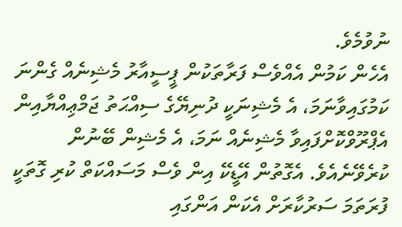ނުވުމެވެ.
އެހެން ކަމުން އެއްވެސް ފަރާތަކުން ޕީސީއާރު މެޝިނެއް ގެންނަ ކަމުގައިވާނަމަ، އެ މެޝިނަކީ ދުނިޔޭގެ ސިއްޙަތު ޖަމްޢިއްޔާއިން އެޕްރޫވްކޮށްފައިވާ މެޝިނެއް ނަމަ، އެ މެޝިން ބޭނުން ކުރެވޭނެއެވެ. އެގޮތުން އޭޑީކޭ އިން ވެސް މަސައްކަތް ކުރި ގޮތަކީ ފުރަތަމަ ސަރުކާރަށް އެކަން އަންގައި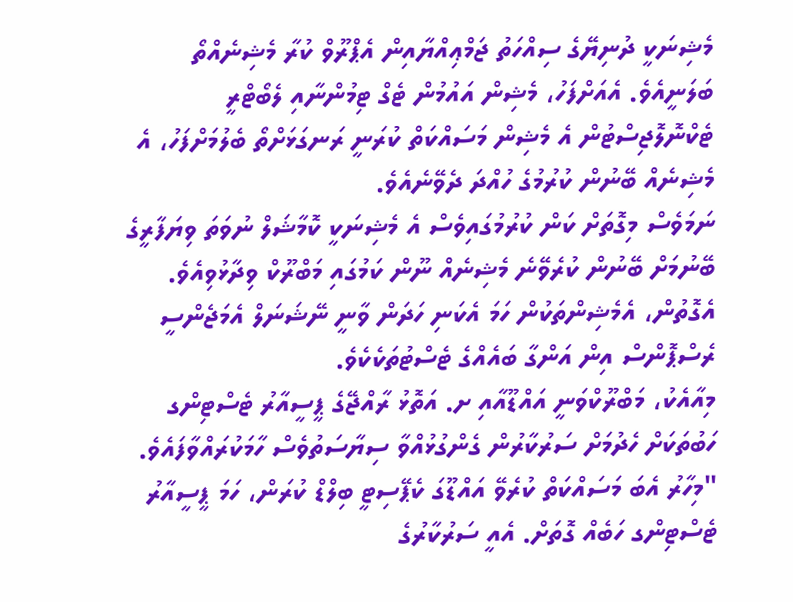މެޝިނަކީ ދުނިޔޭގެ ސިއްހަތު ޖަމްޢިއްޔާއިން އެޕްރޫވް ކުރާ މެޝިނެއްތޯ ބަލަނީއެވެ. އެއަށްފަހު، މެޝިން އައުމުން ޓެގް ޓިމުންނާއި ލެބޯޓްރީ ޓެކްނޮލޮޖިސްޓުން އެ މެޝިން މަސައްކަތް ކުރަނީ ރަނގަޅަށްތޯ ބެލުމަށްފަހު، އެ މެޝިނެއް ބޭނުން ކުރުމުގެ ހުއްދަ ދެވޭނެއެވެ.
ނަމަވެސް މިގޮތަށް ކަން ކުރުމުގައިވެސް އެ މެޝިނަކީ ކޮމާޝަލް ނުވަތަ ވިޔަފާރީގެ ބޭނުމަށް ބޭނުން ކުރެވޭނެ މެޝިނެއް ނޫން ކަމުގައި މަބްރޫކް ވިދާޅުވިއެވެ. އެގޮތުން، އެމެޝިންތަކުން ހަމަ އެކަނި ހަދަން ވާނީ ނޭޝަނަލް އެމަޖެންސީ ރެސްޕޮންސް އިން އަންގާ ބައެއްގެ ޓެސްޓުތަކެކެވެ.
މިއާއެކު، މަބްރޫކްވަނީ އައްޑޫއާއި ށ. އަތޮޅު ރާއްޖޭގެ ޕީސީއާރު ޓެސްޓިންގ ހަބުތަކަށް ހެދުމަށް ސަރުކާރުން ގެންގުޅުއްވާ ސިޔާސަތުވެސް ހާމަކުރައްވާފައެވެ.
"މިހާރު އެބަ މަސައްކަތް ކުރެވޭ އައްޑޫގަ ކެޕޭސިޓީ ބިލްޑް ކުރަން، ހަމަ ޕީސީއާރު ޓެސްޓިންގ ހަބެއް ގޮތަށް. އެއީ ސަރުކާރުގެ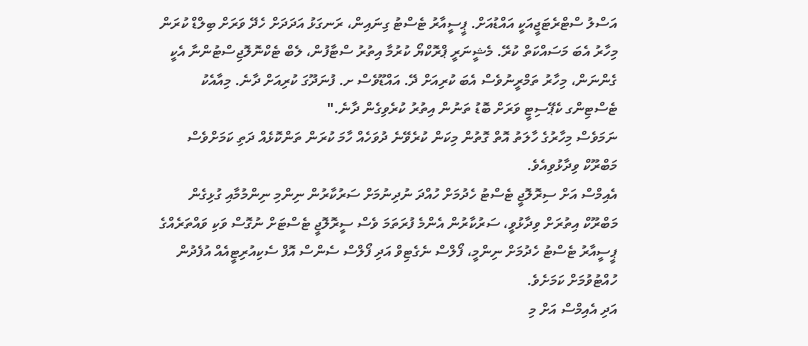އަސްލު ސްޓްރެޓަޖީއަކީ އައްޑުއަށް. ޕީސީއާރު ޓެސްޓު ގިނައިން، ރަނގަޅު އަދަދަށް ހެދޭ ވަރަށް ބިލްޑް ކުރަން މިހާރު އެބަ މަސައްކަތް ކުރޭ. މެޝީނަރީ ޕްރޮކްޔޯ ކުރުމާ އިތުރު ސްޓާފުން، ލެބް ޓެކްނޮލޮޖިސްޓުންނާ އެކީ ގެންނަން، މިހާރު ތަމްރީނުވެސް އެބަ ކުރިއަށް ދޭ. އައްޑޫވެސް ށ. ފުނަދޫގަ ކުރިއަށް ދާނެ. މިއާއެކު ޓެސްޓިންގ ކެޕޭސިޓީ ވަރަށް ބޮޑު ތަނުން އިތުރު ކުރެވިގެން ދާނެ."
ނަމަވެސް މިހާރުގެ ހާލަތު އޮތް ގޮތުން މިކަން ކުރެވޭނެ ދުވަހެއް ހާމަ ކުރަން ތަންކޮޅެއް ދަތި ކަމަށްވެސް މަބްރޫކް ވިދާޅުވިއެވެ.
އެއިމްސް އަށް ސިރޮލޮޖީ ޓެސްޓު ހެދުމަށް ހުއްދަ ނުދިނުމަށް ސަރުކާރުން ނިންމި ނިންމުމާއި ގުޅިގެން މަބްރޫކް އިތުރަށް ވިދާޅުވީ، ސަރުކާރުން އެންމެ ފުރަތަމަ ވެސް ސީރޮލޮޖީ ޓެސްޓަށް ނުގޮސް ވަކި ވައްތަރެއްގެ ޕީސީއާރު ޓެސްޓު ހެދުމަށް ނިންމީ، ފޯލްސް ނެގެޓިވް އަދި ފޯލްސް ސެންސް އޮފް ސެކިއުރިޓީއެއް އުފެދުން ހުއްޓުވުމަށް ކަމަށެވެ.
އަދި އެއިމްސް އަށް މި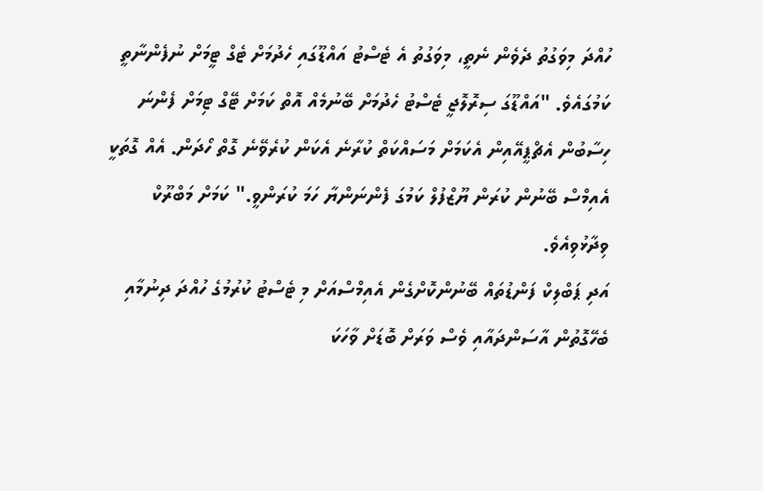ހުއްދަ މިވަގުތު ދެވެން ނެތީ، މިވަގުތު އެ ޓެސްޓު އައްޑޫގައި ހެދުމަށް ޓެގް ޓީމަށް ނުފެންނާތީ ކަމުގައެވެ. "އައްޑޫގަ ސިރޮލޮޖީ ޓެސްޓު ހެދުމަށް ބޭނުމެއް އޮތް ކަމަށް ޓޭގް ޓިމަށް ފެންނަ ހިސާބުން އެޗްޕީއޭއިން އެކަމަށް މަސައްކަތް ކުރާނެ އެކަން ކުރެވޭނެ ގޮތް ހޯދަން. އެއް ގޮތަކީ އެއިމްސް ބޭނުން ކުރަން ޔޫޒްފުލް ކަމުގަ ފެންނަންޔާ ހަމަ ކުރަންވީ." ކަމަށް މަބްރޫކް ވިދާޅުވިއެވެ.
އަދި ޕަބްލިކް ފަންޑުތައް ބޭނުންކޮށްގެން އެއިމްސްއަށް މި ޓެސްޓު ކުރުމުގެ ހުއްދަ ދިނުމާއި ބެހޭގޮތުން އާސަންދައާއި ވެސް ވަރަށް ބޮޑަށް ވާހަކަ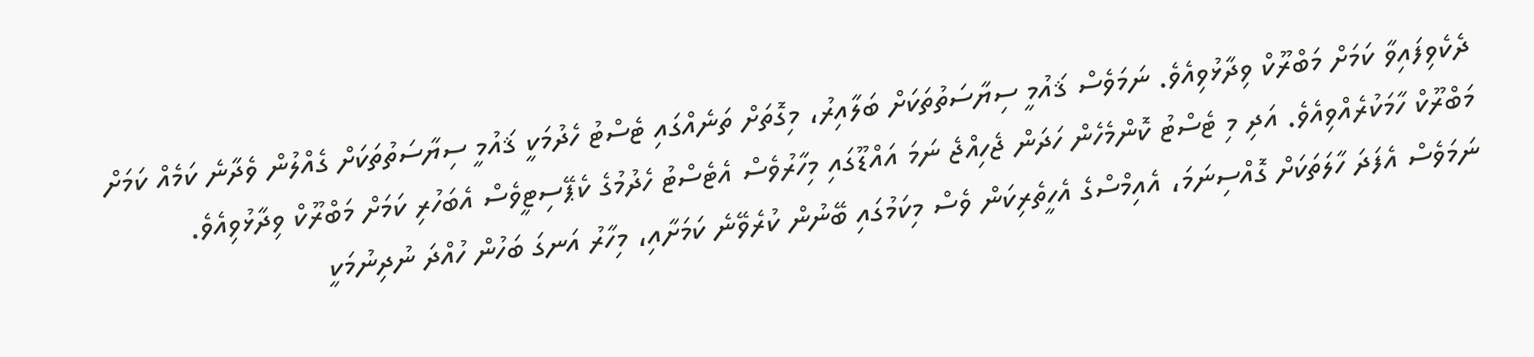ދެކެވިފައިވާ ކަމަށް މަބްރޫކް ވިދާޅުވިއެވެ. ނަމަވެސް ޤައުމީ ސިޔާސަތުތަކަށް ބަލާއިރު، މިގޮތަށް ތަނެއްގައި ޓެސްޓު ހެދުމަކީ ޤައުމީ ސިޔާސަތުތަކަށް ގެއްލުން ވެދާނެ ކަމެއް ކަމަށް މަބްރޫކް ހާމަކުރެއްވިއެވެ. އަދި މި ޓެސްޓު ކޮންމެހެން ހަދަން ޖެހިއްޖެ ނަމަ އައްޑޫގައި މިހާރުވެސް އެޓެސްޓު ހެދުމުގެ ކެޕޭސިޓީވެސް އެބަހުރި ކަމަށް މަބްރޫކް ވިދާޅުވިއެވެ.
ނަމަވެސް އެފަދަ ހާލަތަކަށް ގޮއްސިނަމަ، އެއިމްސްގެ އެހީތެރިކަން ވެސް މިކަމުގައި ބޭނުން ކުރެވޭނެ ކަމަށާއި، މިހާރު އަނގަ ބަހުން ހުއްދަ ނުދިނުމަކީ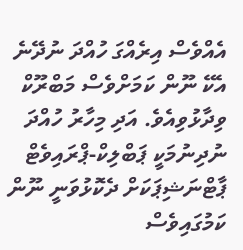އެއްވެސް އިރެއްގަ ހުއްދަ ނުދޭނެ އެކޭ ނޫން ކަމަށްވެސް މަބްރޫކް ވިދާޅުވިއެވެ. އަދި މިހާރު ހުއްދަ ނުދިނުމަކީ ޕަބްލިކް-ޕްރައިވެޓް ޕާޓްނަޝިޕަކަށް ދެކޮޅުވަނީ ނޫން ކަމުގައިވެސް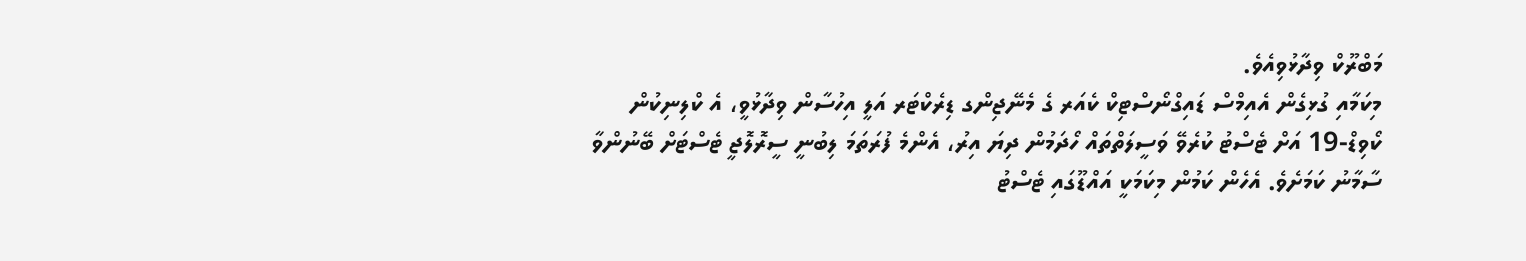މަބްރޫކް ވިދާޅުވިއެވެ.
މިކަމާއި ގުޅިގެން އެއިމްސް ޑައިގްނޯސްޓިކް ކެއަރ ގެ މެނޭޖިންގ ޑިރެކްޓަރ އަލީ އިހުސާން ވިދާޅުވީ، އެ ކްލިނިކުން ކޯވިޑް-19 އަށް ޓެސްޓު ކުރެވޭ ވަސީލަތްތައް ހޯދަމުން ދިޔަ އިރު، އެންމެ ފުރަތަމަ ލިބުނީ ސީރޮލޮޖީ ޓެސްޓަށް ބޭނުންވާ ސާމާނު ކަމަށެވެ. އެހެން ކަމުން މިކަމަކީ އައްޑޫގައި ޓެސްޓު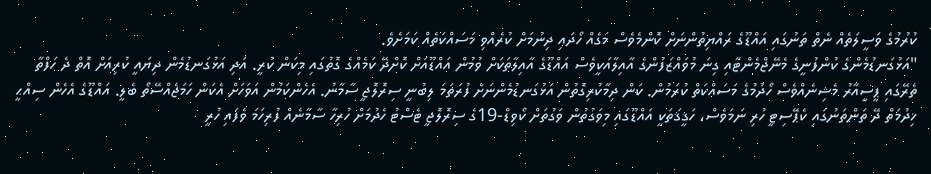ކުރުމުގެ ވަސީލަތެއް ނެތް ތަނުގައި އައްޑޫގެ ރައްޔިތުންނަށް ކޮންމެވެސް މަގެއް ހޯދައި ދިނުމަށް ކުރެއްވި މަސައްކަތެއް ކަމަށެވެ.
"އަޅުގަނޑުމެންގެ ކުންފުނީގެ މެނޭޖްމެންޓާއި ގިނަ މުވައްޒަފުންގެ އާއިލާއަކީވެސް އައްޑޫގެ އާއިލާތަކަށް ވުމުން އައްޑޫއަށް ކޮށްދޭ ކަމެއްގެ ގޮތުގައި މިކަން ކުރީ. އަދި އަޅުގަނޑުމެން ދިޔައީ ކުރިއަށް އޮތް ދެ ހަފްތާ ތެރޭގައި ޕީސީއާރު މެޝިނެއްވެސް ހޯދުމުގެ މަސައްކަތް ކުރަމުން. ކަން ދިމާކުރިގޮތުން އަޅުގަނޑުމެންނަށް ފުރަތަމަ ލިބުނީ ސިރޮލޮޖީ ސާމާނު. އެހެންކަމުން އަވަހަށް އެކަން ހަމަޖެއްސޭތޯ ބެލީ. އައްޑޫގެ އެހެން ސިއްޙީ ޚިދުމަތް ދޭ ތަންތަނުގައި ކެޕޭސިޓީ ހުރި ނަމަވެސް، ހަޤީޤަތަކީ އައްޑޫގައި މިވަގުތުން ވަގުތަށް ކޯވިޑް-19ގެ ސިރޮލޮޖީ ޓެސްޓު ހެދުމަށް ހުރިހާ ސާމާނެއް ފުރިހަމަ ވެފައި ހުރީ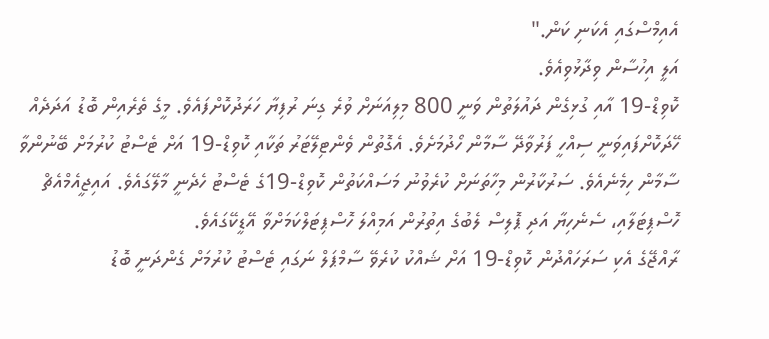އެއިމްސްގައި އެކަނި ކަން."
އަލީ އިހުސާން ވިދާޅުވިއެވެ.
ކޮވިޑް-19 އާއި ގުޅިގެން ދައުލަތުން ވަނީ 800 މިލިއަނަށް ވުރެ ގިނަ ރުފިޔާ ހަރަދުކޮށްފައެވެ. މީގެ ތެރެއިން ބޮޑު އަދަދެއް ހޭދަކޮށްފައިވަނީ ސިއްހީ ފަރުވާދޭ ސާމާން ހޯދުމަށެވެ. އެގޮތުން ވެންޓިލޭޓަރު ތަކާއި ކޮވިޑް-19 އަށް ޓެސްޓު ކުރުމަށް ބޭނުންވާ ސާމާން ހިމެނެއެވެ. ސަރުކާރުން މިހާތަނަށް ކުރެވުނު މަސައްކަތުން ކޮވިޑް-19ގެ ޓެސްޓު ހެދެނީ މާލޭގައެވެ. އައިޖީއެމްއެޗް ހޮސްޕިޓަލާއި، ސެނެހިޔާ އަދި ޕޮލިސް ލެބުގެ އިތުރުން އަމިއްލަ ހޮސްޕިޓަލްކަމަށްވާ އޭޑީކޭގައެވެ.
ރާއްޖޭގެ އެކި ސަރަހައްދުން ކޮވިޑް-19 އަށް ޝައްކު ކުރެވޭ ސާމްޕަލް ނަގައި ޓެސްޓު ކުރުމަށް ގެންދަނީ ބޮޑު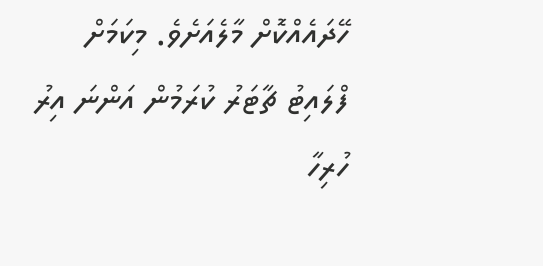ހޭދައެއްކޮށް މާލެއަށެވެ. މިކަމަށް ފްލައިޓު ޗާޓަރު ކުރަމުން އަންނަ އިރު ހުރިހާ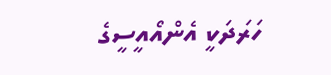ހަރަދަކީ އެންއޯއީސީގެ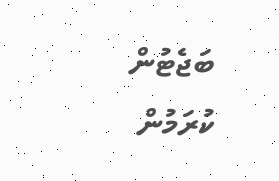ބަޖެޓުން ކުރަމުން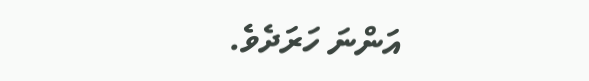އަންނަ ހަރަދެވެ.